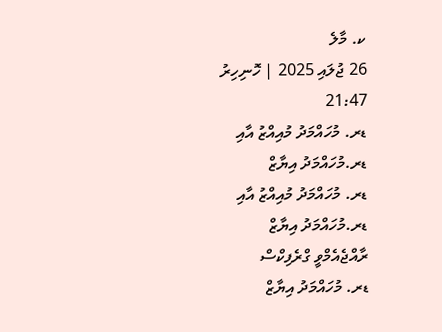ކ. މާލެ
26 ޖުލައި 2025 | ހޮނިހިރު 21:47
ޑރ. މުހައްމަދު މުއިއްޒު އާއި ޑރ.މުހައްމަދު އިޔާޒް
ޑރ. މުހައްމަދު މުއިއްޒު އާއި ޑރ.މުހައްމަދު އިޔާޒް
ރާއްޖެއެމްވީ ގްރެފިކްސް
ޑރ. މުހައްމަދު އިޔާޒް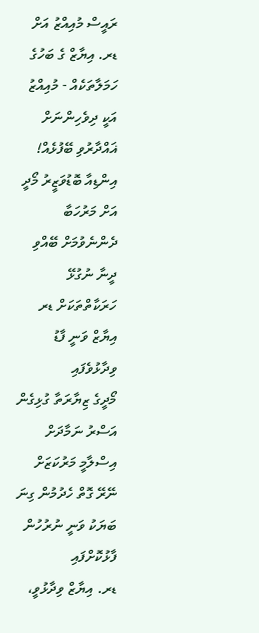ރައީސް މުއިއްޒު އަށް ޑރ. އިޔާޒް ގެ ބަހުގެ ހަމަލާތަކެއް - މުއިއްޒު އަކީ ދިވެހިންނަށް ޣައްދާރުވި ބޭފުޅެއް!
އިންޑިއާ ބޮޑުވަޒީރު މޯދީ އަށް މަރުހަބާ ދެންނެވުމަށް ބޭއްވި ދީނާ ނުގުޅޭ ހަރަކާތްތަކަށް ޑރ އިޔާޒް ވަނީ ފާޑު ވިދާޅުވެފައި
މޯދީގެ ޒިޔާރަތާ ގުޅިގެން އަސްރު ނަމާދަށް އިސްލާމީ މަރުކަޒަށް ނޭރޭ ގޮތް ހެދުމުން ގިނަ ބަޔަކު ވަނީ ނުރުހުން ފާޅުކޮށްފައި
ޑރ. އިޔާޒް ވިދާޅުވީ،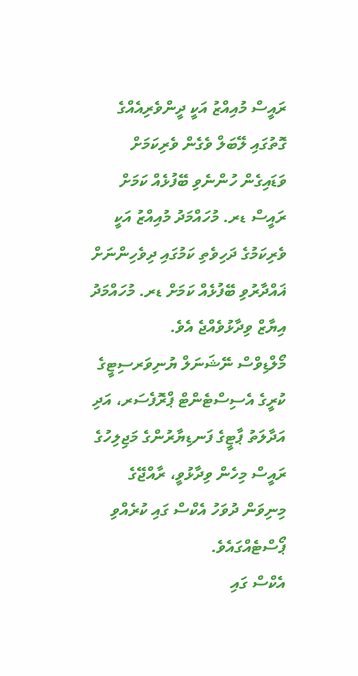ރައީސް މުއިއްޒު އަކީ ދީންވެރިއެއްގެ ގޮތުގައި ލޭބަލް ވެގެން ވެރިކަމަށް ވަޑައިގެން ހުންނެވި ބޭފުޅެއް ކަމަށް
ރައީސް ޑރ. މުހައްމަދު މުއިއްޒު އަކީ ވެރިކަމުގެ ދަހިވެތި ކަމުގައި ދިވެހިންނަށް ޣައްދާރުވި ބޭފުޅެއް ކަމަށް ޑރ. މުހައްމަދު އިޔާޒް ވިދާޅުވެއްޖެ އެވެ.
މޯލްޑިވްސް ނޭޝަނަލް ޔުނިވަރސިޓީގެ ކުރީގެ އެސިސްޓެންޓް ޕްރޮފެސަރ، އަދި އަދާލަތު ޕާޓީގެ ފަނޑިޔާރުންގެ މަޖިލިހުގެ ރައީސް މިހެން ވިދާޅުވީ، ރާއްޖޭގެ މިނިވަން ދުވަހު އެކްސް ގައި ކުރެއްވި ޕޯސްޓެއްގައެވެ.
އެކްސް ގައި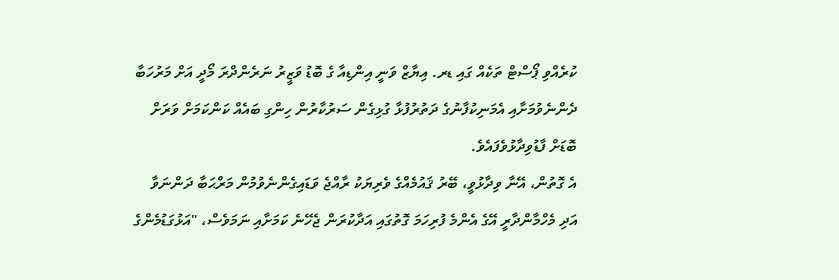ކުރެއްވި ޕޯސްޓް ތަކެއް ގައި ޑރ. އިޔާޒް ވަނީ އިންޑިއާ ގެ ބޮޑު ވަޒީރު ނަރެންދްރަ މޯދީ އަށް މަރުހަބާ ދެންނެވުމަށާއި އެމަނިކުފާނުގެ ދަތުރުފުޅާ ގުޅިގެން ސަރުކާރުން ހިންގި ބައެއް ކަންކަމަށް ވަރަށް ބޮޑަށް ފާޑުވިދާޅުވެފައެވެ.
އެ ގޮތުން، އޭނާ ވިދާޅުވީ، ބޭރު ޤައުމެއްގެ ވެރިޔަކު ރާއްޖެ ވަޑައިގެންނެވުމުން މަރްޙަބާ ދަންނަވާ އަދި މެހްމާންދާރީ އޭގެ އެންމެ ފުރިހަމަ ގޮތުގައި އަދާކުރަން ޖެހޭނެ ކަމަށާއި ނަމަވެސް، "އަޅުގަޑުމެންގެ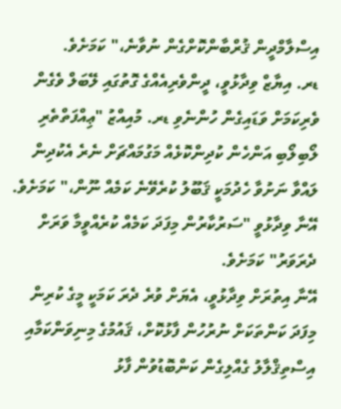އިސްލާމްދީން ޤުރްބާންކޮށްގެން ނުވާނެ،" ކަމަށެވެ.
ޑރ. އިޔާޒް ވިދާޅުވީ، ދީންވެރިއެއްގެ ގޮތުގައި ލޭބަލް ވެގެން ވެރިކަމަށް ވަޑައިގެން ހުންނެވި ޑރ. މުއިއްޒު "ޢިއްފަތްތެރި ލޯބިލޯބި އަންހެން ކުދިންކޮޅެއް މަގުމައްޗަށް ނެރެ އެކުދިން ލައްވާ ނަށުވާ ހެދުމަކީ ޤަބޫލު ކުރެވޭނެ ކަމެއް ނޫން،" ކަމަށެވެ.
އޭނާ ވިދާޅުވީ "ސަރުކާރުން މިފަދަ ކަމެއް ކުރެއްވީމާ ވަރަށް ދެރަވަރު" ކަމަށެވެ.
އޭނާ އިތުރަށް ވިދާޅުވީ، އެޔަށް ވުރެ ދެރަ ކަމަކީ މީގެ ކުރިން މިފަދަ ކަންތަކަށް ނުރުހުން ފާޅުކޮށް، ޤައުމުގެ މިނިވަންކަމާއި އިސްތިޤްލާލު ގެއްލިގެން ކަންބޮޑުވުން ފާޅު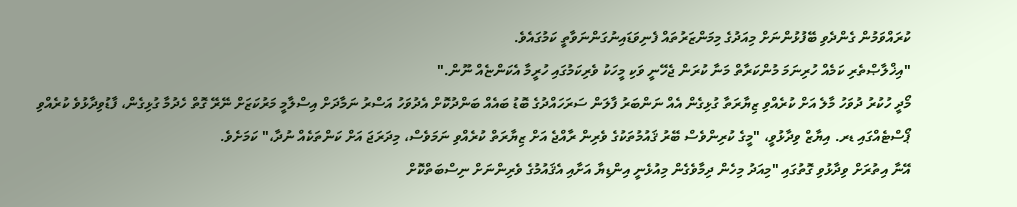ކުރައްވަމުން ގެންދެވި ބޭފުޅުންނަށް މިއަދުގެ މިމަންޒަރުތައް ފެނިވަޑައިނުގަންނަވާތީ ކަމުގައެވެ.
"އިޚްލާޞްތެރި ކަމެއް ހުރިނަމަ މުންކަރާތް މަނާ ކުރަން ޖެހޭނީ ވަކި މީހަކު ވެރިކަމުގައި ހުރީމާ އެކަންޏެއް ނޫން."
މޯދީ ހުކުރު ދުވަހު މާލެ އަށް ކުރެއްވި ޒިޔާރަތާ ގުޅިގެން އެއް ނަންބަރު ފާލަން ސަރަހައްދުގެ ބޮޑު ބައެއް ބަންދުކޮށް އެދުވަހު އަސްރު ނަމާދަށް އިސްލާމީ މަރުކަޒަށް ނޭރޭ ގޮތް ހެދުމާ ގުޅިގެން، ފާޑުވިދާޅުވެ ކުރެއްވި ޕޯސްޓެއްގައި ޑރ. އިޔާޒް ވިދާޅުވީ، "މީގެ ކުރިންވެސް ބޭރު ޤައުމުތަކުގެ ވެރިން ރާއްޖެ އަށް ޒިޔާރަތް ކުރެއްވި ނަމަވެސް، މިދަރަޖަ އަށް ކަންތަކެއް ނުދާ،" ކަމަށެވެ.
އޭނާ އިތުރަށް ވިދާޅުވި ގޮތުގައި "މިއަދު މިހެން ދިމާވެގެން މިއުޅެނީ އިންޑިޔާ އަށާއި އެޤައުމުގެ ވެރިންނަށް ނިސްބަތްކޮށް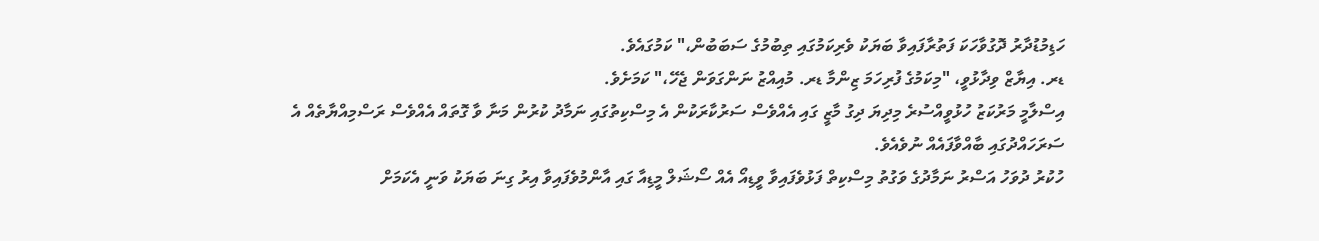ހަޑިމުޑުދާރު ދޮގުވާހަކަ ފަތުރާފައިވާ ބަޔަކު ވެރިކަމުގައި ތިބުމުގެ ސަބަބުން،" ކަމުގައެވެ.
ޑރ. އިޔާޒް ވިދާޅުވީ، "މިކަމުގެ ފުރިހަމަ ޒިންމާ ޑރ. މުއިއްޒު ނަންގަވަން ޖެހޭ،" ކަމަށެވެ.
އިސްލާމީ މަރުކަޒު ހުޅުވީއްސުރެ މިދިޔަ ދިގު މާޒީ ގައި އެއްވެސް ސަރުކާރަކުން އެ މިސްކިތުގައި ނަމާދު ކުރުން މަނާ ވާ ގޮތައް އެއްވެސް ރަސްމިއްޔާތެއް އެ ސަރަހައްދުގައި ބާއްވާފައެއް ނުވެއެވެ.
ހުކުރު ދުވަހު އަސްރު ނަމާދުގެ ވަގުތު މިސްކިތް ފަޅުވެފައިވާ ވީޑިއޯ އެއް ސޯޝަލް މީޑިއާ ގައި އާންމުވެފައިވާ އިރު ގިނަ ބަޔަކު ވަނީ އެކަމަށް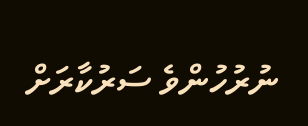ނުރުހުންވެ ސަރުކާރަށް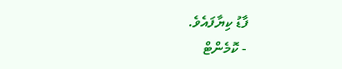ފާޑު ކިޔާފައެވެ.
- ކޮމެންޓް